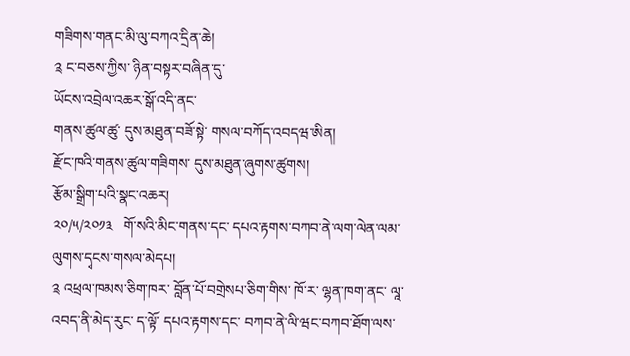གཟིགས་གནང་མི་ལུ་བཀའ་དྲིན་ཆེ།
༉ ང་བཅས་ཀྱིས་ ཉིན་བསྟར་བཞིན་དུ་
ཡོངས་འབྲེལ་འཆར་སྒོ་འདི་ནང་
གནས་ཚུལ་ཚུ་ དུས་མཐུན་བཟོ་སྟེ་ གསལ་བཀོད་འབདཝ་ཨིན།
རྫོང་ཁའི་གནས་ཚུལ་གཟིགས་ དུས་མཐུན་ཞུགས་ཚུགས།
རྩོམ་སྒྲིག་པའི་སྣང་འཆར།
༢༠/༥/༢༠༡༣   གོ་སའི་མིང་གནས་དང་ དཔའ་རྟགས་བཀབ་ནེ་ལག་ལེན་ལམ་ལུགས་དྭངས་གསལ་མེདཔ།
༉ འཕྲལ་ཁམས་ཅིག་ཁར་ བློན་པོ་བགྲེསཔ་ཅིག་གིས་ ཁོ་ར་ ལྷན་ཁག་ནང་ ལཱ་འབད་ནི་མེད་རུང་ ད་ལྟོ་ དཔའ་རྟགས་དང་ བཀབ་ནེ་ལི་ཝང་བཀབ་ཐོག་ལས་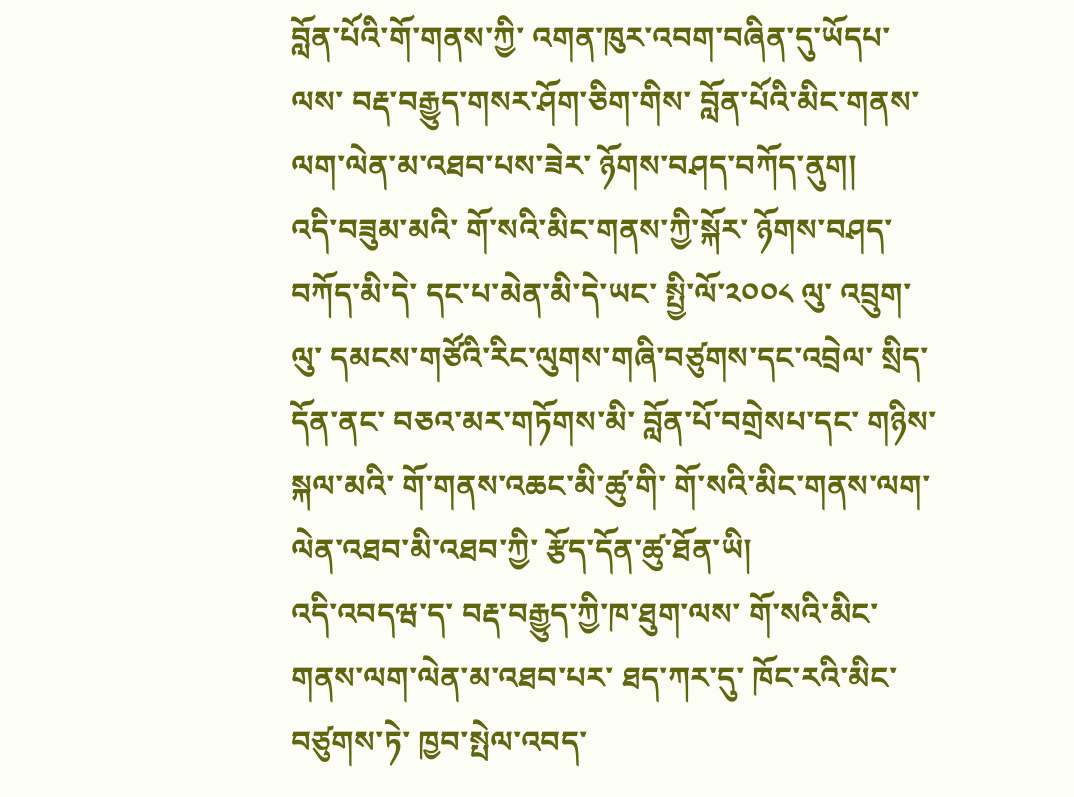བློན་པོའི་གོ་གནས་ཀྱི་ འགན་ཁུར་འབག་བཞིན་དུ་ཡོདཔ་ལས་ བརྡ་བརྒྱུད་གསར་ཤོག་ཅིག་གིས་ བློན་པོའི་མིང་གནས་ལག་ལེན་མ་འཐབ་པས་ཟེར་ ཉོགས་བཤད་བཀོད་ནུག།
འདི་བཟུམ་མའི་ གོ་སའི་མིང་གནས་ཀྱི་སྐོར་ ཉོགས་བཤད་བཀོད་མི་དེ་ དང་པ་མེན་མི་དེ་ཡང་ སྤྱི་ལོ་༢༠༠༨ ལུ་ འབྲུག་ལུ་ དམངས་གཙོའི་རིང་ལུགས་གཞི་བཙུགས་དང་འབྲེལ་ སྲིད་དོན་ནང་ བཅའ་མར་གཏོགས་མི་ བློན་པོ་བགྲེསཔ་དང་ གཉིས་སྐལ་མའི་ གོ་གནས་འཆང་མི་ཚུ་གི་ གོ་སའི་མིང་གནས་ལག་ལེན་འཐབ་མི་འཐབ་ཀྱི་ རྩོད་དོན་ཚུ་ཐོན་ཡི།
འདི་འབདཝ་ད་ བརྡ་བརྒྱུད་ཀྱི་ཁ་ཐུག་ལས་ གོ་སའི་མིང་གནས་ལག་ལེན་མ་འཐབ་པར་ ཐད་ཀར་དུ་ ཁོང་རའི་མིང་བཙུགས་ཏེ་ ཁྱབ་སྤེལ་འབད་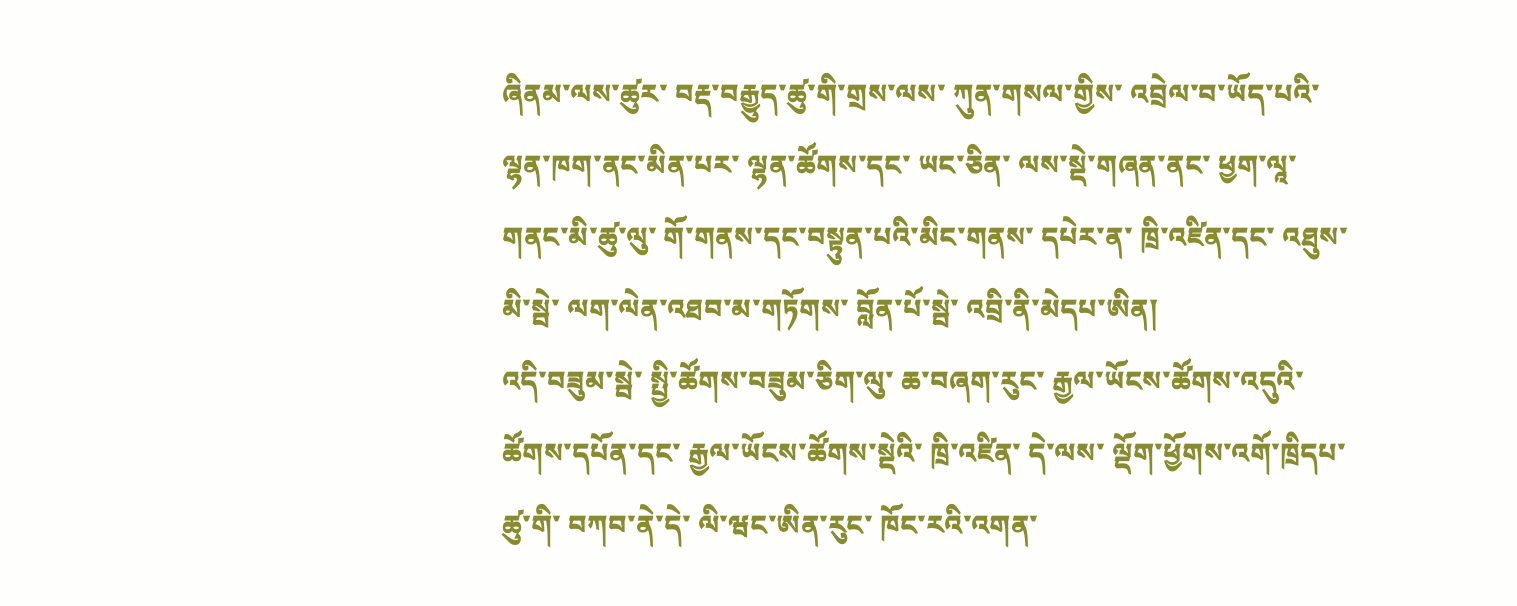ཞིནམ་ལས་ཚུར་ བརྡ་བརྒྱུད་ཚུ་གི་གྲས་ལས་ ཀུན་གསལ་གྱིས་ འབྲེལ་བ་ཡོད་པའི་ ལྷན་ཁག་ནང་མིན་པར་ ལྷན་ཚོགས་དང་ ཡང་ཅིན་ ལས་སྡེ་གཞན་ནང་ ཕྱག་ལཱ་གནང་མི་ཚུ་ལུ་ གོ་གནས་དང་བསྟུན་པའི་མིང་གནས་ དཔེར་ན་ ཁྲི་འཛིན་དང་ འཐུས་མི་སྦེ་ ལག་ལེན་འཐབ་མ་གཏོགས་ བློན་པོ་སྦེ་ འབྲི་ནི་མེདཔ་ཨིན།
འདི་བཟུམ་སྦེ་ སྤྱི་ཚོགས་བཟུམ་ཅིག་ལུ་ ཆ་བཞག་རུང་ རྒྱལ་ཡོངས་ཚོགས་འདུའི་ ཚོགས་དཔོན་དང་ རྒྱལ་ཡོངས་ཚོགས་སྡེའི་ ཁྲི་འཛིན་ དེ་ལས་ ལྡོག་ཕྱོགས་འགོ་ཁྲིདཔ་ཚུ་གི་ བཀབ་ནེ་དེ་ ལི་ཝང་ཨིན་རུང་ ཁོང་རའི་འགན་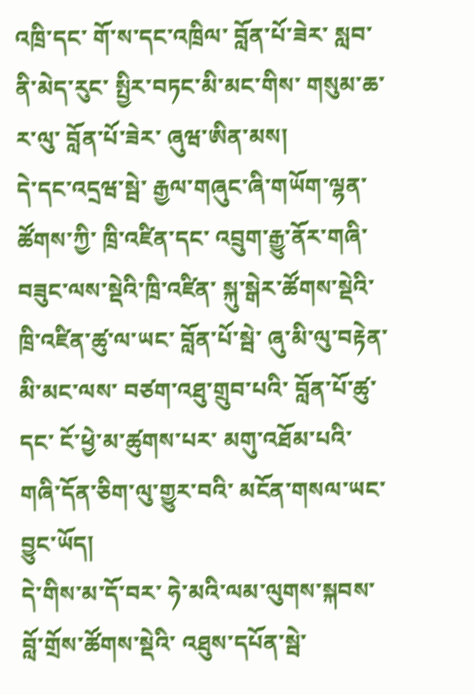འཁྲི་དང་ གོ་ས་དང་འཁྲིལ་ བློན་པོ་ཟེར་ སླབ་ནི་མེད་རུང་ སྤྱིར་བཏང་མི་མང་གིས་ གསུམ་ཆ་ར་ལུ་ བློན་པོ་ཟེར་ ཞུཝ་ཨིན་མས།
དེ་དང་འདྲཝ་སྦེ་ རྒྱལ་གཞུང་ཞི་གཡོག་ལྷན་ཚོགས་ཀྱི་ ཁྲི་འཛིན་དང་ འབྲུག་རྒྱུ་ནོར་གཞི་བཟུང་ལས་སྡེའི་ཁྲི་འཛིན་ སྐུ་སྒེར་ཚོགས་སྡེའི་ ཁྲི་འཛིན་ཚུ་ལ་ཡང་ བློན་པོ་སྦེ་ ཞུ་མི་ལུ་བརྟེན་ མི་མང་ལས་ བཙག་འཐུ་གྲུབ་པའི་ བློན་པོ་ཚུ་དང་ ངོ་ཕྱེ་མ་ཚུགས་པར་ མགུ་འཐོམ་པའི་ གཞི་དོན་ཅིག་ལུ་གྱུར་བའི་ མངོན་གསལ་ཡང་བྱུང་ཡོད།
དེ་གིས་མ་དོ་བར་ ཧེ་མའི་ལམ་ལུགས་སྐབས་ བློ་གྲོས་ཚོགས་སྡེའི་ འཐུས་དཔོན་སྦེ་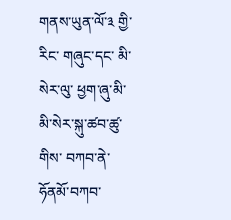གནས་ཡུན་ལོ་༣ གྱི་རིང་ གཞུང་དང་ མི་སེར་ལུ་ ཕྱག་ཞུ་མི་ མི་སེར་སྐུ་ཚབ་ཚུ་གིས་ བཀབ་ནེ་ཧོནམོ་བཀབ་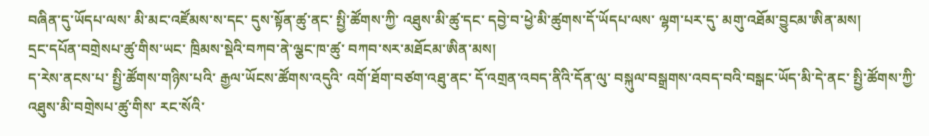བཞིན་དུ་ཡོདཔ་ལས་ མི་མང་འཛོམས་ས་དང་ དུས་སྟོན་ཚུ་ནང་ སྤྱི་ཚོགས་ཀྱི་ འཐུས་མི་ཚུ་དང་ དབྱེ་བ་ཕྱེ་མི་ཚུགས་དོ་ཡོདཔ་ལས་ ལྷག་པར་དུ་ མགུ་འཐོམ་བྱུངམ་ཨིན་མས།
དྲང་དཔོན་བགྲེསཔ་ཚུ་གིས་ཡང་ ཁྲིམས་སྡེའི་བཀབ་ནེ་ལྕང་ཁ་ཚུ་ བཀབ་སར་མཐོངམ་ཨིན་མས།
ད་རེས་ནངས་པ་ སྤྱི་ཚོགས་གཉིས་པའི་ རྒྱལ་ཡོངས་ཚོགས་འདུའི་ འགོ་ཐོག་བཙག་འཐུ་ནང་ དོ་འགྲན་འབད་ནིའི་དོན་ལུ་ བསྐུལ་བསྒྲགས་འབད་བའི་བསྒང་ཡོད་མི་དེ་ནང་ སྤྱི་ཚོགས་ཀྱི་ འཐུས་མི་བགྲེསཔ་ཚུ་གིས་ རང་སོའི་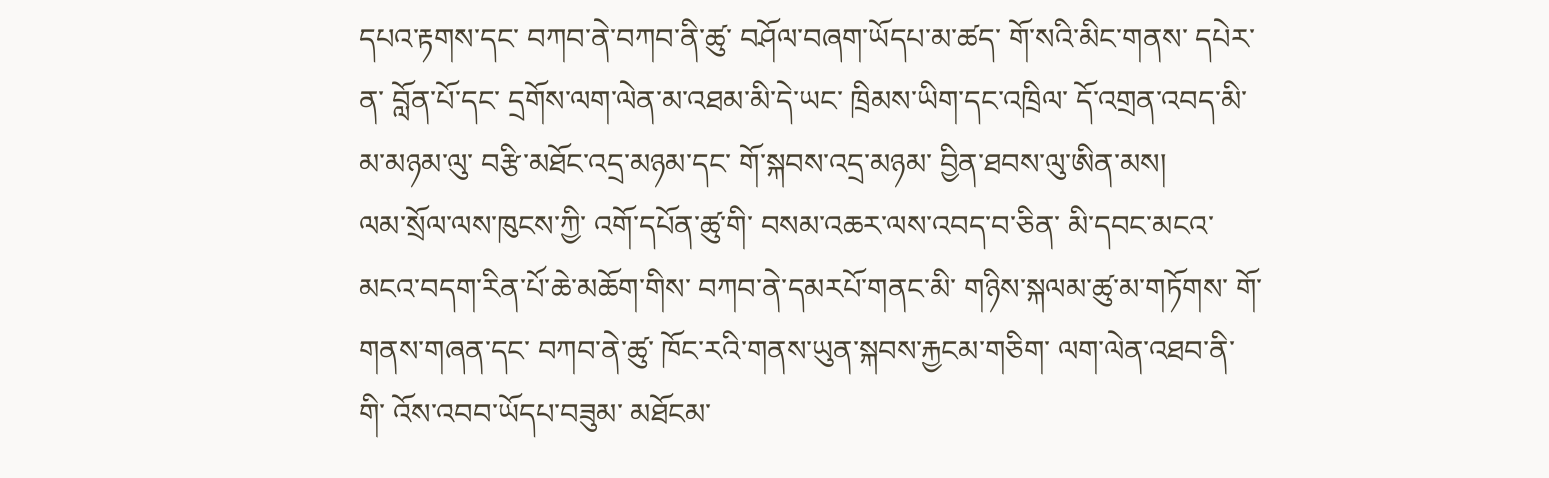དཔའ་རྟགས་དང་ བཀབ་ནེ་བཀབ་ནི་ཚུ་ བཤོལ་བཞག་ཡོདཔ་མ་ཚད་ གོ་སའི་མིང་གནས་ དཔེར་ན་ བློན་པོ་དང་ དྲགོས་ལག་ལེན་མ་འཐམ་མི་དེ་ཡང་ ཁྲིམས་ཡིག་དང་འཁྲིལ་ དོ་འགྲན་འབད་མི་མ་མཉམ་ལུ་ བརྩི་མཐོང་འདྲ་མཉམ་དང་ གོ་སྐབས་འདྲ་མཉམ་ བྱིན་ཐབས་ལུ་ཨིན་མས།
ལམ་སྲོལ་ལས་ཁུངས་ཀྱི་ འགོ་དཔོན་ཚུ་གི་ བསམ་འཆར་ལས་འབད་བ་ཅིན་ མི་དབང་མངའ་མངའ་བདག་རིན་པོ་ཆེ་མཆོག་གིས་ བཀབ་ནེ་དམརཔོ་གནང་མི་ གཉིས་སྐལམ་ཚུ་མ་གཏོགས་ གོ་གནས་གཞན་དང་ བཀབ་ནེ་ཚུ་ ཁོང་རའི་གནས་ཡུན་སྐབས་རྐྱངམ་གཅིག་ ལག་ལེན་འཐབ་ནི་གི་ འོས་འབབ་ཡོདཔ་བཟུམ་ མཐོངམ་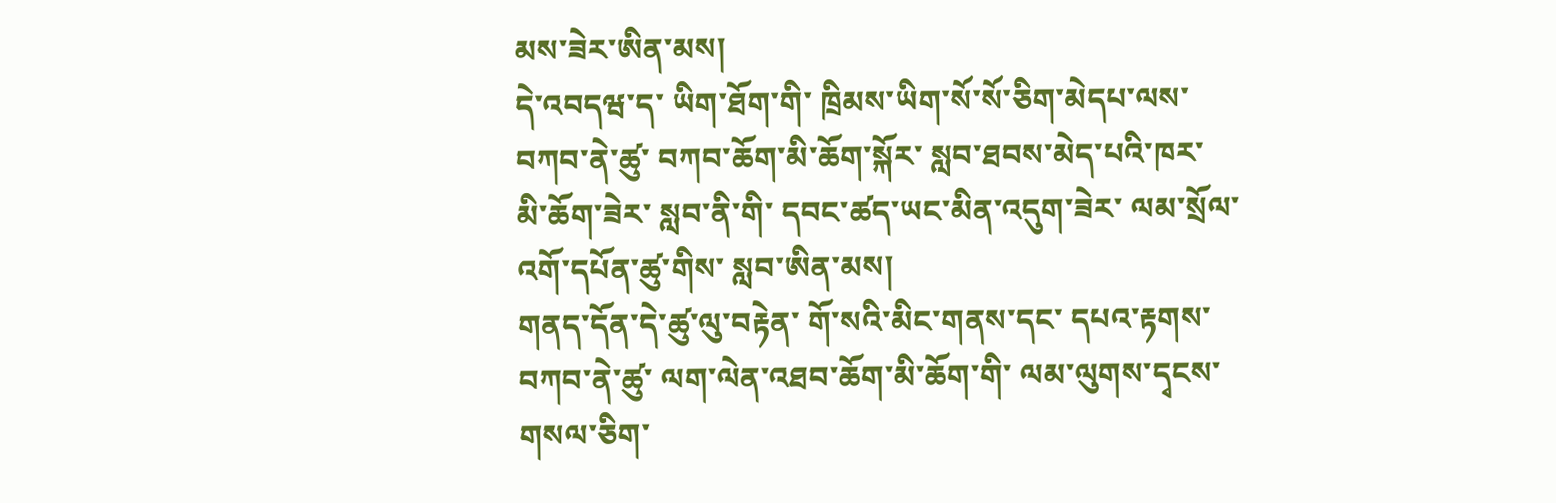མས་ཟེར་ཨིན་མས།
དེ་འབདཝ་ད་ ཡིག་ཐོག་གི་ ཁྲིམས་ཡིག་སོ་སོ་ཅིག་མེདཔ་ལས་ བཀབ་ནེ་ཚུ་ བཀབ་ཆོག་མི་ཆོག་སྐོར་ སླབ་ཐབས་མེད་པའི་ཁར་ མི་ཆོག་ཟེར་ སླབ་ནི་གི་ དབང་ཚད་ཡང་མིན་འདུག་ཟེར་ ལམ་སྲོལ་འགོ་དཔོན་ཚུ་གིས་ སླབ་ཨིན་མས།
གནད་དོན་དེ་ཚུ་ལུ་བརྟེན་ གོ་སའི་མིང་གནས་དང་ དཔའ་རྟགས་བཀབ་ནེ་ཚུ་ ལག་ལེན་འཐབ་ཆོག་མི་ཆོག་གི་ ལམ་ལུགས་དྭངས་གསལ་ཅིག་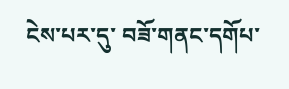ངེས་པར་དུ་ བཟོ་གནང་དགོཔ་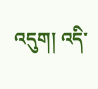འདུག། འདི་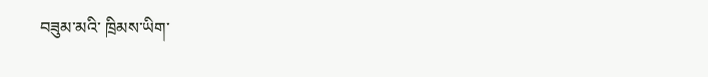བཟུམ་མའི་ ཁྲིམས་ཡིག་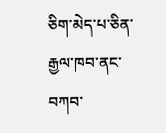ཅིག་མེད་པ་ཅིན་ རྒྱལ་ཁབ་ནང་ བཀབ་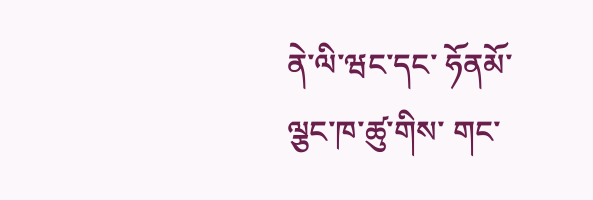ནེ་ལི་ཝང་དང་ ཧོནམོ་ ལྕང་ཁ་ཚུ་གིས་ གང་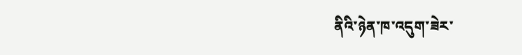ནིའི་ཉེན་ཁ་འདུག་ཟེར་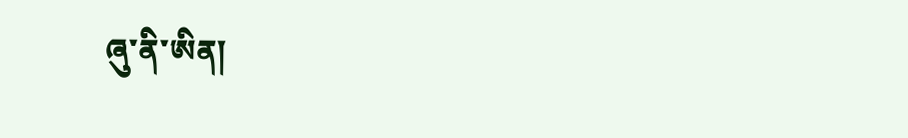ཞུ་ནི་ཨིན།